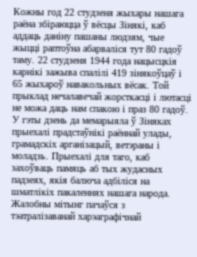Кожны год 22 студзеня жыхары нашага раёна збіраюцца ў вёсцы Зінякі, каб аддаць даніну пашаны людзям, чые жыцці раптоўна абарваліся тут 80 гадоў таму. 22 студзеня 1944 года нацысцкія карнікі зажыва спалілі 419 зінякоўцаў і 65 жыхароў навакольных вёсак. Той прыклад нечалавечай жорсткасці і лютасці не можа даць нам спакою і праз 80 гадоў. У гэты дзень да мемарыяла ў Зіняках прыехалі прадстаўнікі раённай улады, грамадскіх арганізацый, ветэраны і моладзь. Прыехалі для таго, каб захоўваць памяць аб тых жудасных падзеях, якія балюча адбіліся на шматлікіх пакаленнях нашага народа. Жалобны мітынг пачаўся з тэатралізаванай харэаграфічнай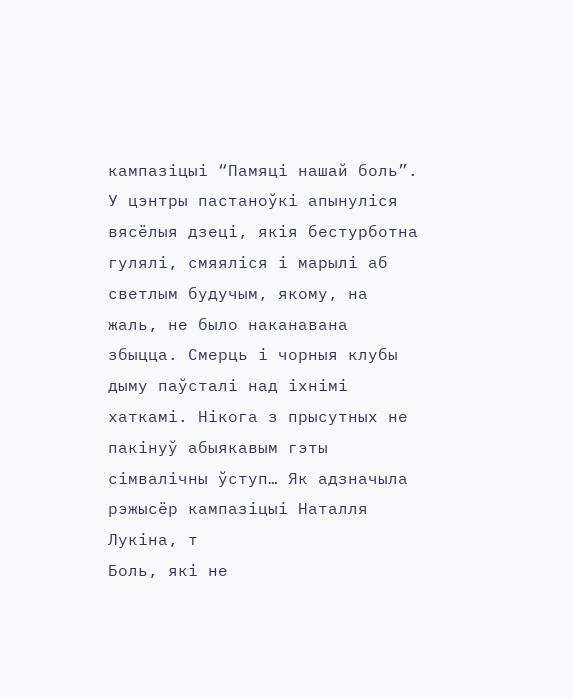кампазіцыі “Памяці нашай боль”. У цэнтры пастаноўкі апынуліся вясёлыя дзеці, якія бестурботна гулялі, смяяліся і марылі аб светлым будучым, якому, на жаль, не было наканавана збыцца. Смерць і чорныя клубы дыму паўсталі над іхнімі хаткамі. Нікога з прысутных не пакінуў абыякавым гэты сімвалічны ўступ… Як адзначыла рэжысёр кампазіцыі Наталля Лукіна, т
Боль, які не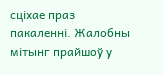сціхае праз пакаленні. Жалобны мітынг прайшоў у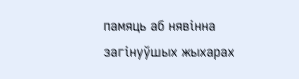памяць аб нявінна загінуўшых жыхарах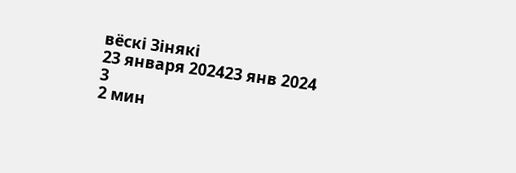вёскі Зінякі
23 января 202423 янв 2024
3
2 мин